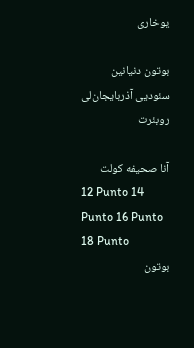یوخاری

بوتون دنیانین سئودیی آذربایجان‌لی روبئرت

آنا صحیفه کولت
12 Punto 14 Punto 16 Punto 18 Punto
بوتون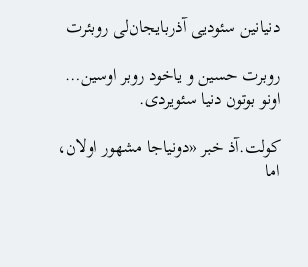دنیانین سئودیی آذربایجان‌لی روبئرت

روبرت حسین و یاخود روبر اوسین…
اونو بوتون دنیا سئویردی.

کولت.آذ خبر «دونیاجا مشهور اولان، اما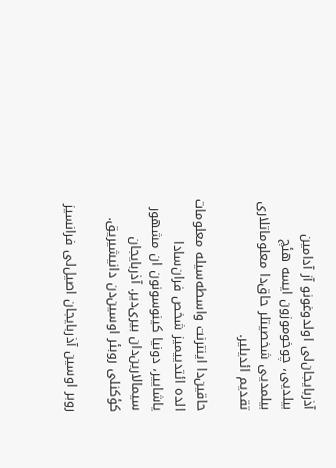آذربایجان‌لی اولدوغونو آز آدامین بیلدیی، چوخوموزون ایسه هئچ بیلمدیی شخصیتلر حاق‌دا معلوماتلاری تقدیم ائدیلیر.

حاقین‌دا اینترنت واسطه‌سیله معلومات الده ائتدییمیز شخص فران‌سادا یاشاییر، دونیا کینوسونون ان مشهور سیمالارین‌دان بیری‌دیر. آذربایجان کؤکنلی روبئر اوسین‌دن دانیشیریق.

روبر اوسین آذربایجان اصیل‌لی فرانسیز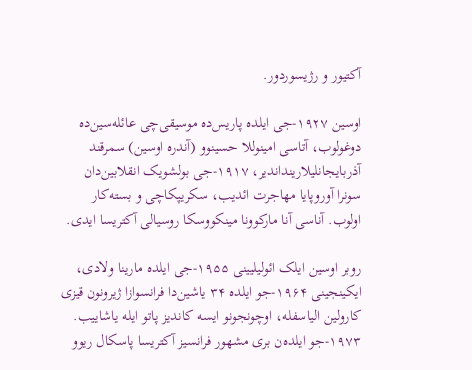آکتیور و رژیسوردور.

اوسین ۱۹۲۷-جی ایلده پاریس‌ده موسیقی‌چی عائله‌سین‌ده دوغولوب، آتاسی امینوللا حسینوو (آندره اوسین) سمرقند آذربایجانلیلارینداندیر، ۱۹۱۷-جی بولشویک انقلابین‌دان سونرا آوروپایا مهاجرت ائدیب، سکریپکاچی و بسته‌کار اولوب. آناسی آنا مارکوونا مینکووسکا روسیالی آکتریسا ایدی.

روبر اوسین ایلک ائولیلیینی ۱۹۵۵-جی ایلده مارینا ولادی، ایکینجینی ۱۹۶۴-جو ایلده ۳۴ یاشین‌دا فرانسوازا ژیرونون قیزی کارولین الیاسفله، اوچونجونو ایسه کاندیز پاتو ایله یاشاییب. ۱۹۷۳-جو ایلده‌ن بری مشهور فرانسیز آکتریسا پاسکال ریوو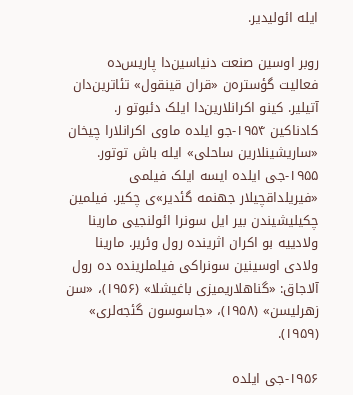ایله ائولیدیر.

روبر اوسین صنعت دنیاسین‌دا پاریس‌ده فعالیت گؤستره‌ن «قران قینقول» تئاترین‌دان آتیلیر. کینو اکرانلارین‌دا ایلک دئبوتو ر. کادناکین ۱۹۵۴-جو ایلده ماوی اکرانلارا چیخان «ساریشینلارین ساحلی» ایله باش توتور. ۱۹۵۵-جی ایلده ایسه ایلک فیلمی «فیریلداقچیلار جهنمه گئدیر»ی چکیر. فیلمین چکیلیشیندن بیر ایل سونرا ائولنجیی مارینا ولادییه بو اکران اثرینده رول وئریر. مارینا ولادی اوسینین سونراکی فیلملرینده ده رول آلاجاق: «گناهلاریمیزی باغیشلا» (۱۹۵۶)، «سن زهرلیسن» (۱۹۵۸)، «جاسوسون گئجه‌لری» (۱۹۵۹).

۱۹۵۶-جی ایلده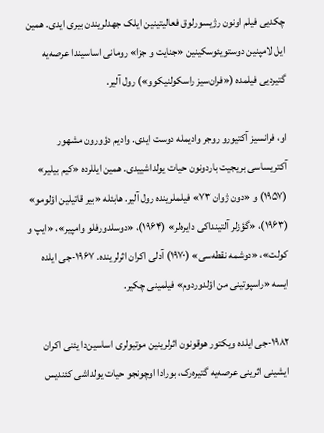چکدیی فیلم اونون رژیسورلوق فعالیتینین ایلک جهدلریندن بیری ایدی. همین ایل لامپنین دوستویئوسکینین «جنایت و جزا» رومانی اساسیندا عرصه‌یه گتیردیی فیلمده («فران‌سیز راسکولنیکوو») رول آلیر.

او، فرانسیز آکتیورو روجر وادیمله دوست ایدی. وادیم دؤورون مشهور آکتریساسی بریجیت باردونون حیات یولداشییدی. همین ایللرده «کیم بیلیر» (۱۹۵۷) و «دون ژوان ۷۳» فیلملرینده رول آلیر. هابئله «بیر قاتیلین اؤلومو» (۱۹۶۳)، «گؤزلر آلتینداکی دایره‌لر» (۱۹۶۴)، «دوسلدورفلو وامپیر»، «ایپ و کولت»، «دوشمه نقطه‌سی» (۱۹۷۰) آدلی اکران اثرلرینده. ۱۹۶۷-جی ایلده ایسه «راسپوتینی من اؤلدوردوم» فیلمینی چکیر.

۱۹۸۲-جی ایلده ویکتور هوقونون اثرلرینین موتیولری اساسین‌دا یئنی اکران ایشینی اثرینی عرصه‌یه گتیره‌رک، بورادا اوچونجو حیات یولداشی کئندیس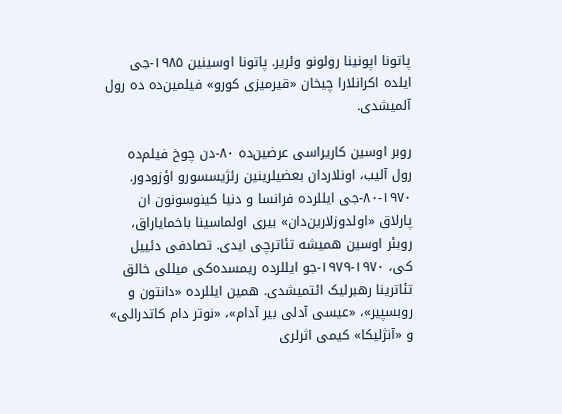پاتونا اپونینا رولونو وئریر. پاتونا اوسینین ۱۹۸۵-جی ایلده اکرانلارا چیخان «قیرمیزی کورو» فیلمین‌ده ده رول آلمیشدی.

روبر اوسین کاریراسی عرضین‌ده ۸۰-دن چوخ فیلم‌ده رول آلیب، اونلاردان بعضیلرینین رئژیسسورو اؤزودور. ۱۹۷۰-۸۰-جی ایللرده فرانسا و دنیا کینوسونون ان پارلاق «اولدوزلارین‌دان» بیری اولماسینا باخمایاراق، روبئر اوسین همیشه تئاترچی ایدی. تصادفی دئییل کی، ۱۹۷۰-۱۹۷۹-جو ایللرده ریمسده‌کی میللی خالق تئاترینا رهبرلیک ائتمیشدی. همین ایللرده «دانتون و روبسپیر»، «عیسی آدلی بیر آدام»، «نوتر دام کاتدرالی» و «آنژلیکا» کیمی اثرلری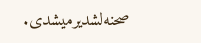صحنه‌لشدیرمیشدی.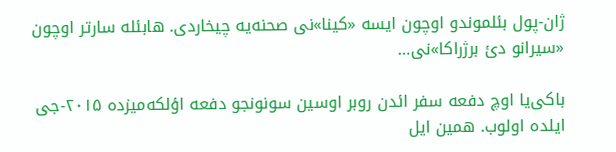ژان-پول بئلموندو اوچون ایسه «کینا»نی صحنه‌یه چیخاردی. هابئله سارتر اوچون «سیرانو دئ برژراکا»نی…

باکی‌یا اوچ دفعه سفر ائد‌ن روبر اوسین سونونجو دفعه اؤلکه‌میزده ۲۰۱۵-جی ایلده اولوب. همین ایل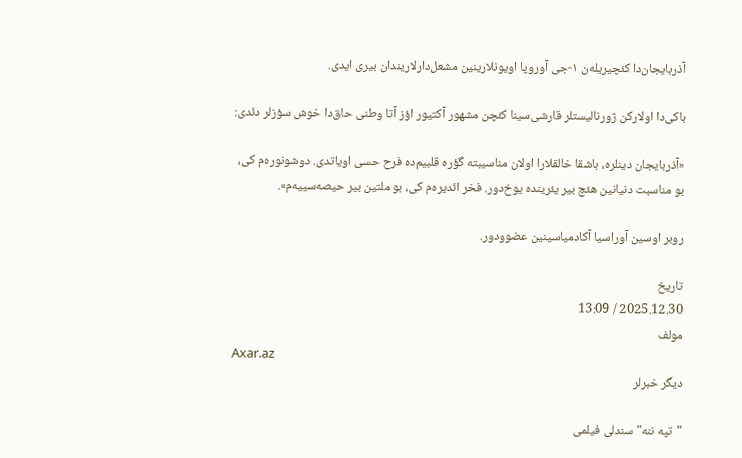آذربایجان‌دا کئچیریله‌ن ۱-جی آوروپا اویونلارینین مشعل‌دارلاریندان بیری ایدی.

باکی‌دا اولارکن ژورنالیستلر قارشی‌سینا کئچن مشهور آکتیور اؤز آتا وطنی حاق‌دا خوش سؤزلر دئدی:

«آذربایجان دینلره، باشقا خالقلارا اولان مناسیبته گؤره قلبیم‌ده فرح حسی اویاتدی. دوشونوره‌م کی، بو مناسبت دنیانین هئچ بیر یئرینده یوخ‌دور. فخر ائدیره‌م کی، بو ملتین بیر حیصه‌سییه‌م».

روبر اوسین آوراسیا آکادمیاسینین عضوودور.

تاریخ
2025.12.30 / 13:09
مولف
Axar.az
دیگر خبرلر

"تپه ننه" سندلی فیلمی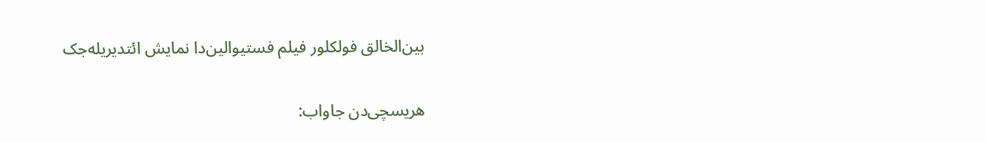بین‌الخالق فولکلور فیلم فستیوالین‌دا نمایش ائتدیریله‌جک

هریسچی‌دن جاواب: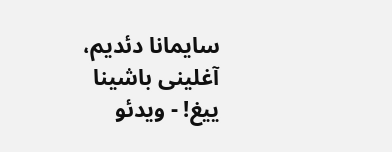سایمانا دئدیم، آغلینی باشینا ییغ! - ویدئو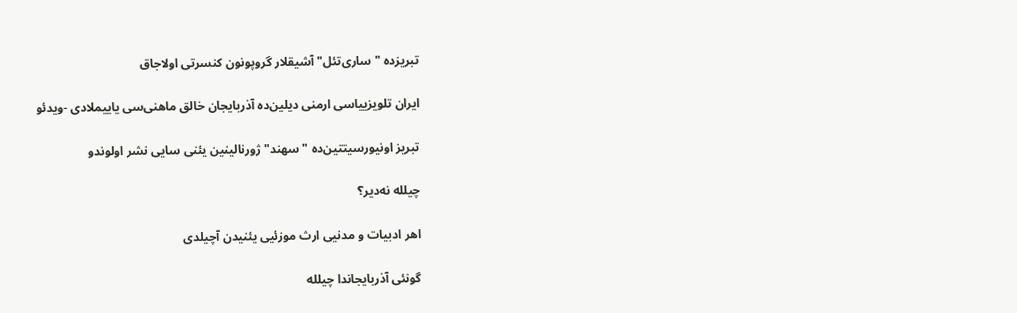تبریزده "ساری‌تئل" آشیقلار گروپونون کنسرتی اولاجاق

ایران تلویزییاسی ارمنی دیلین‌ده آذربایجان خالق ماهنی‌سی یاییملادی -ویدئو

تبریز اونیورسیتتین‌ده "سهند" ژورنالینین یئنی سایی نشر اولوندو

چیلله نه‌دیر؟

اهر ادبیات و مدنیی ارث موزئیی یئنیدن آچیلدی

گونئی آذربایجاندا چیلله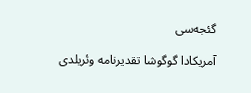گئجه‌سی

آمریکادا گوگوشا تقدیرنامه وئریلدی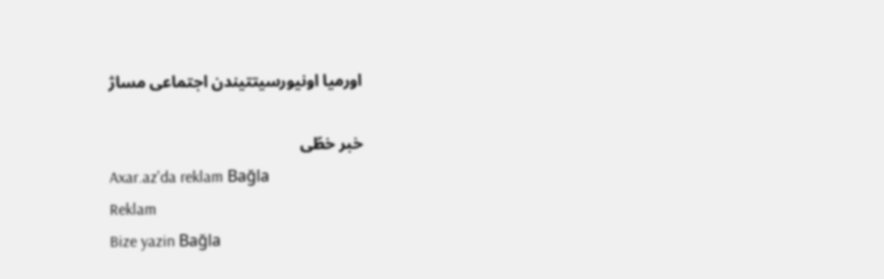اورمیا اونیورسیتتیندن اجتماعی مساژ

خبر خطّی
Axar.az'da reklam Bağla
Reklam
Bize yazin Bağla